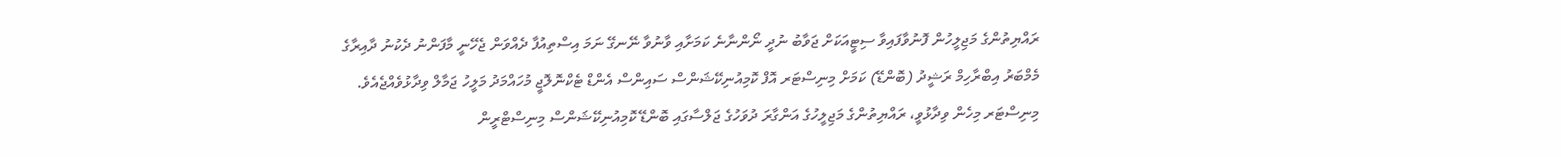ރައްޔިތުންގެ މަޖިލީހުން ފޮނުވާފައިވާ ސިޓީއަކަށް ޖަވާބު ނުދީ ނޯންނާނެ ކަމަށާއި ވާނުވާ ނޭނގޭ ނަމަ އިސްތިއުފާ ދެއްވަން ޖެހޭނީ މާފަންނު ދެކުނު ދާއިރާގެ މެމްބަރު އިބްރާހިމް ރަޝީދު (ބޮންޑޭ) ކަމަށް މިނިސްޓަރ އޮފް ކޮމިއުނިކޭޝަންސް ސައިންސް އެންޑް ޓެކްނޮލޮޖީ މުހައްމަދު މަލީހު ޖަމާލް ވިދާޅުވެއްޖެއެވެ.
މިނިސްޓަރ މިހެން ވިދާޅުވީ، ރައްޔިތުންގެ މަޖިލީހުގެ އަންގާރަ ދުވަހުގެ ޖަލްސާގައި ބޮންޑޭ ކޮމިއުނިކޭޝަންސް މިނިސްޓްރީން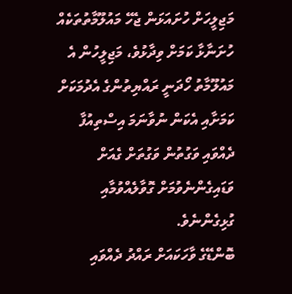މަޖިލީހަށް ހުށައަޅަން ޖެހޭ މައުލޫމާތުތަކެއް ހުށަނާޅާ ކަމަށް ވިދާޅުވެ، މަޖިލީހުން އެ މައުލޫމާތު ހޯދަނީ ރައްޔިތުންގެ އެދުމަކަށް ކަމަށާއި އެކަން ނުވާނަމަ އިސްތިއުފާ ދެއްވައި ވަގުތުން ވަގުތަށް ގެއަށް ވަޑައިގެންނެވުމަށް ގޮވާލެއްވުމާއި ގުޅިގެންނެވެ.
ބޮންޑޭގެ ވާހަކައަށް ރައްދު ދެއްވައި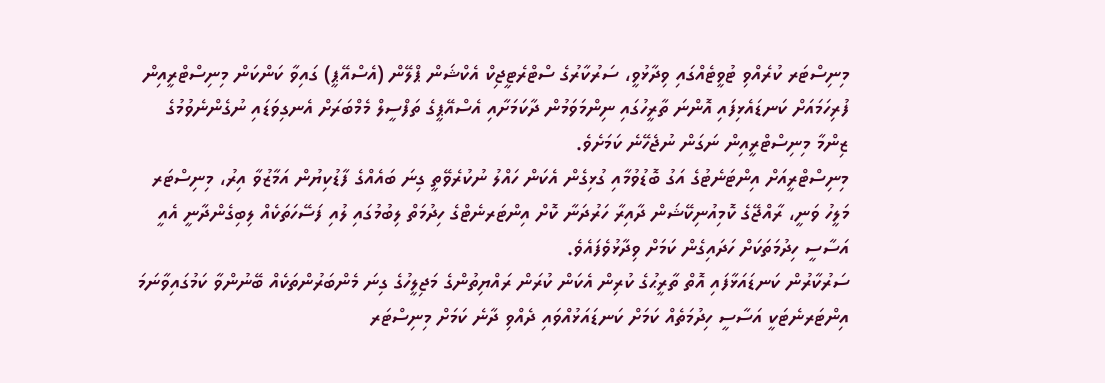މިނިސްޓަރ ކުރެއްވި ޓުވީޓެއްގައި ވިދާޅުވީ، ސަރުކާރުގެ ސްޓްރެޓީޖިކް އެކްޝަން ޕްލޭން (އެސްއޭޕީ) ގައިވާ ކަންކަން މިނިސްޓްރީއިން ފުރިހަމައަށް ކަނޑައެޅިފައި އޮންނަ ތާރީހުގައި ނިންމަވަމުން ދާކަމަށާއި އެސްއޭޕީގެ ތަފްސީލް މެމްބަރަށް އެނގިވަޑައި ނުގެންނެވުމުގެ ޒިންމާ މިނިސްޓްރީއިން ނަގަން ނުޖެހޭނެ ކަމަށެވެ.
މިނިސްޓްރީއަށް އިންޓަނެޓުގެ އަގު ބޮޑުވުމާއި ގުޅިގެން އެކަން ހައްލު ނުކުރެވޭތީ ގިނަ ބައެއްގެ ފާޑުކިޔުން އަމާޒުވާ އިރު، މިނިސްޓަރ މަލީހު ވަނީ، ރާއްޖޭގެ ކޮމިއުނިކޭޝަން ދާއިރާ ހަރުދަނާ ކޮށް އިންޓަރނެޓްގެ ހިދުމަތް ލިބުމުގައި ލުއި ފަސޭހަތަކެއް ލިބިގެންދާނީ އެއީ އަސާސީ ހިދުމަތަކަށް ހަދައިގެން ކަމަށް ވިދާޅުވެފައެވެ.
ސަރުކާރުން ކަނޑައަޅާފައި އޮތް ތާރީޙުގެ ކުރިން އެކަން ކުރަން ރައްޔިތުންގެ މަޖިލީހުގެ ގިނަ މެންބަރުންތަކެއް ބޭނުންވާ ކަމުގައިވާނަމަ އިންޓަރނެޓަކީ އަސާސީ ހިދުމަތެއް ކަމަށް ކަނޑައަޅުއްވައި ދެއްވި ދާނެ ކަމަށް މިނިސްޓަރ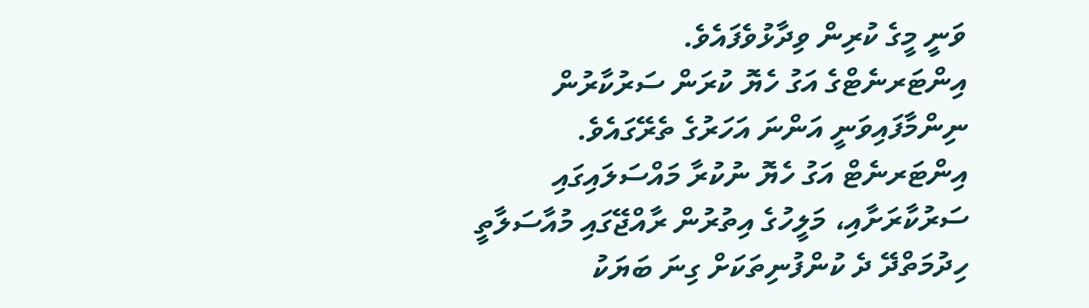ވަނީ މީގެ ކުރިން ވިދާޅުވެފައެވެ.
އިންޓަރނެޓްގެ އަގު ހެޔޮ ކުރަން ސަރުކާރުން ނިންމާފައިވަނީ އަންނަ އަހަރުގެ ތެރޭގައެވެ. އިންޓަރނެޓް އަގު ހެޔޮ ނުކުރާ މައްސަލައިގައި ސަރުކާރަށާއި، މަލީހުގެ އިތުރުން ރާއްޖޭގައި މުއާސަލާތީ ހިދުމަތްދޭ ދެ ކުންފުނިތަކަށް ގިނަ ބަޔަކު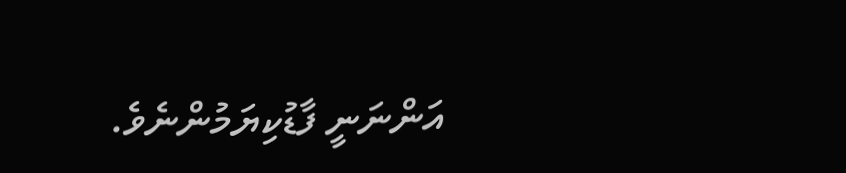އަންނަނީ ފާޑުކިޔަމުންނެވެ.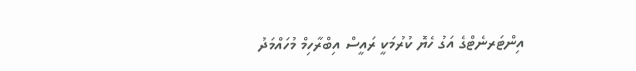އިންޓަރނެޓްގެ އަގު ހެޔޮ ކުރުމަކީ ރައީސް އިބްރާހިމް މުހައްމަދު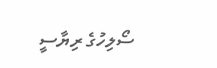ސޯލިހުގެ ރިޔާސީ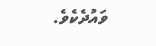ވައުދެކެވެ.